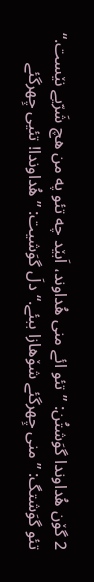2 گۆن هُداوندا گوَشتُن: ”تئو ائے منی هُداوند، اَبێد چه تئو په من هچ شَرّیے نێست.“
تئو گوَشتگ: ”منی چِهرگئے شۆهازا ببئے.“ دلَ گوَشیت: ”هُداوندا! تئیی چِهرگئے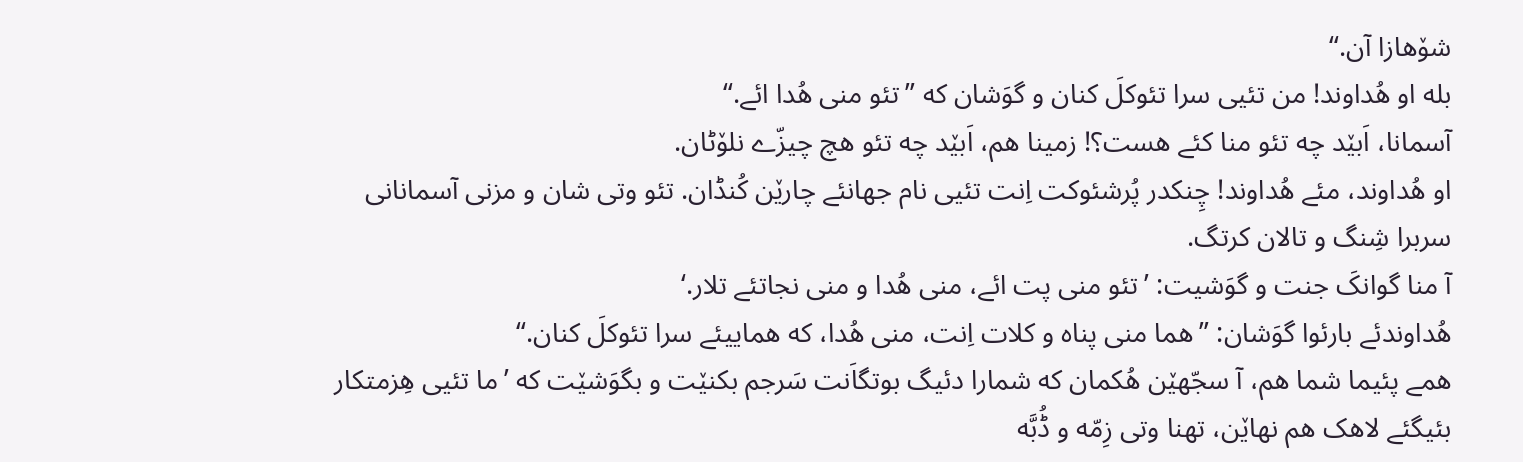شۆهازا آن.“
بله او هُداوند! من تئیی سرا تئوکلَ کنان و گوَشان که ”تئو منی هُدا ائے.“
آسمانا، اَبێد چه تئو منا کئے هست؟! زمینا هم، اَبێد چه تئو هچ چیزّے نلۆٹان.
او هُداوند، مئے هُداوند! چِنکدر پُرشئوکت اِنت تئیی نام جهانئے چارێن کُنڈان. تئو وتی شان و مزنی آسمانانی سربرا شِنگ و تالان کرتگ.
آ منا گوانکَ جنت و گوَشیت: ’تئو منی پت ائے، منی هُدا و منی نجاتئے تلار.‘
هُداوندئے بارئوا گوَشان: ”هما منی پناه و کلات اِنت، منی هُدا، که هماییئے سرا تئوکلَ کنان.“
همے پئیما شما هم، آ سجّهێن هُکمان که شمارا دئیگ بوتگاَنت سَرجم بکنێت و بگوَشێت که ’ما تئیی هِزمتکار بئیگئے لاهک هم نهاێن، تهنا وتی زِمّه و ڈُبَّه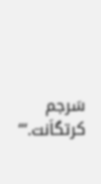سَرجم کرتگاَنت.‘“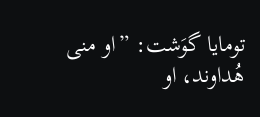تومایا گوَشت: ”او منی هُداوند، او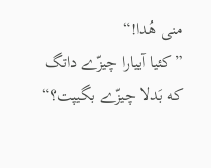منی هُدا!“
”کئیا آییارا چیزّے داتگ که بَدلا چیزّے بگیپت؟“